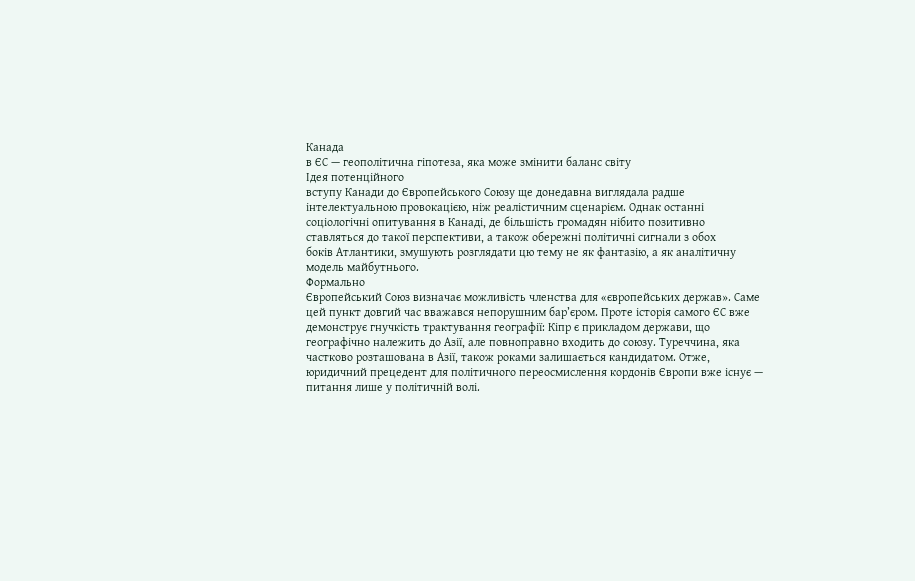Канада
в ЄС — геополітична гіпотеза, яка може змінити баланс світу
Ідея потенційного
вступу Канади до Європейського Союзу ще донедавна виглядала радше
інтелектуальною провокацією, ніж реалістичним сценарієм. Однак останні
соціологічні опитування в Канаді, де більшість громадян нібито позитивно
ставляться до такої перспективи, а також обережні політичні сигнали з обох
боків Атлантики, змушують розглядати цю тему не як фантазію, а як аналітичну
модель майбутнього.
Формально
Європейський Союз визначає можливість членства для «європейських держав». Саме
цей пункт довгий час вважався непорушним бар’єром. Проте історія самого ЄС вже
демонструє гнучкість трактування географії: Кіпр є прикладом держави, що
географічно належить до Азії, але повноправно входить до союзу. Туреччина, яка
частково розташована в Азії, також роками залишається кандидатом. Отже,
юридичний прецедент для політичного переосмислення кордонів Європи вже існує —
питання лише у політичній волі.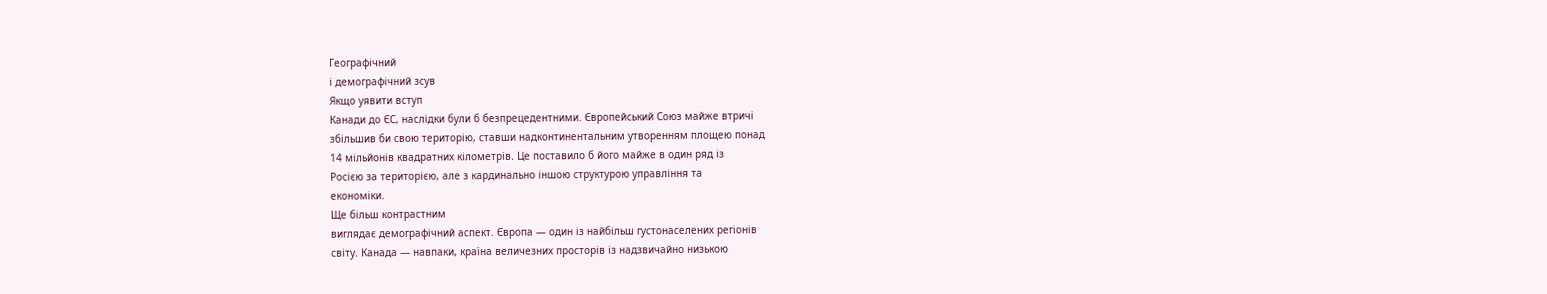Географічний
і демографічний зсув
Якщо уявити вступ
Канади до ЄС, наслідки були б безпрецедентними. Європейський Союз майже втричі
збільшив би свою територію, ставши надконтинентальним утворенням площею понад
14 мільйонів квадратних кілометрів. Це поставило б його майже в один ряд із
Росією за територією, але з кардинально іншою структурою управління та
економіки.
Ще більш контрастним
виглядає демографічний аспект. Європа — один із найбільш густонаселених регіонів
світу. Канада — навпаки, країна величезних просторів із надзвичайно низькою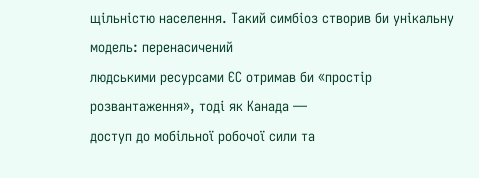щільністю населення. Такий симбіоз створив би унікальну модель: перенасичений
людськими ресурсами ЄС отримав би «простір розвантаження», тоді як Канада —
доступ до мобільної робочої сили та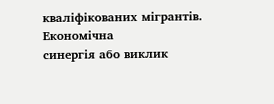кваліфікованих мігрантів.
Економічна
синергія або виклик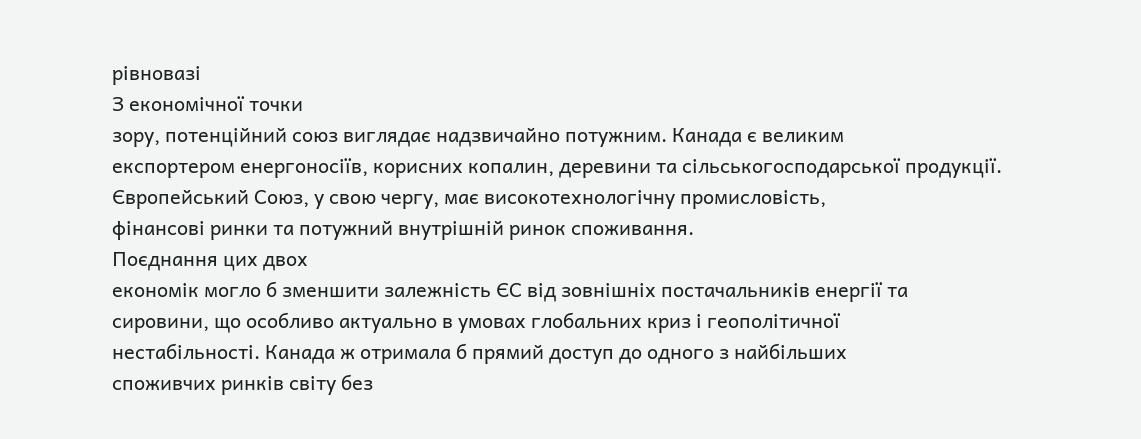рівновазі
З економічної точки
зору, потенційний союз виглядає надзвичайно потужним. Канада є великим
експортером енергоносіїв, корисних копалин, деревини та сільськогосподарської продукції.
Європейський Союз, у свою чергу, має високотехнологічну промисловість,
фінансові ринки та потужний внутрішній ринок споживання.
Поєднання цих двох
економік могло б зменшити залежність ЄС від зовнішніх постачальників енергії та
сировини, що особливо актуально в умовах глобальних криз і геополітичної
нестабільності. Канада ж отримала б прямий доступ до одного з найбільших
споживчих ринків світу без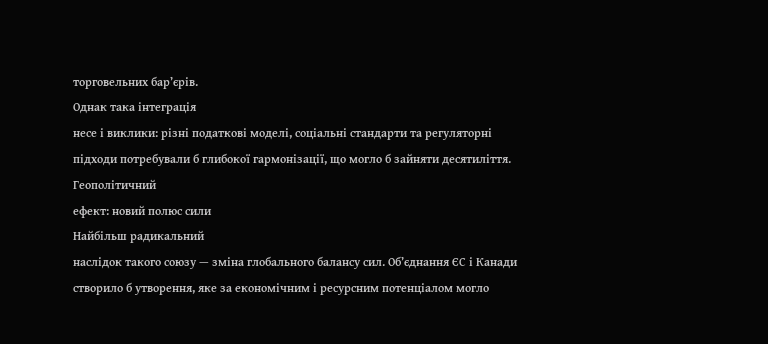торговельних бар’єрів.
Однак така інтеграція
несе і виклики: різні податкові моделі, соціальні стандарти та регуляторні
підходи потребували б глибокої гармонізації, що могло б зайняти десятиліття.
Геополітичний
ефект: новий полюс сили
Найбільш радикальний
наслідок такого союзу — зміна глобального балансу сил. Об’єднання ЄС і Канади
створило б утворення, яке за економічним і ресурсним потенціалом могло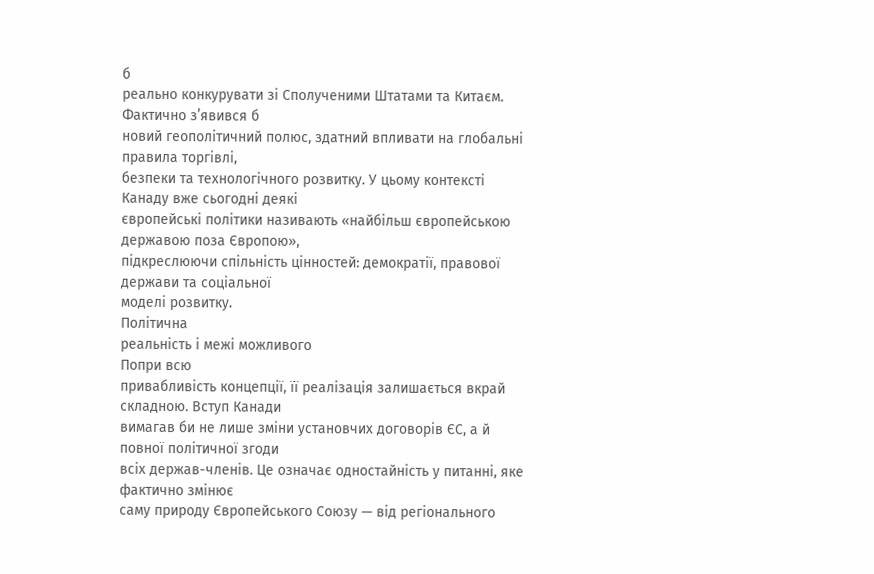б
реально конкурувати зі Сполученими Штатами та Китаєм.
Фактично з’явився б
новий геополітичний полюс, здатний впливати на глобальні правила торгівлі,
безпеки та технологічного розвитку. У цьому контексті Канаду вже сьогодні деякі
європейські політики називають «найбільш європейською державою поза Європою»,
підкреслюючи спільність цінностей: демократії, правової держави та соціальної
моделі розвитку.
Політична
реальність і межі можливого
Попри всю
привабливість концепції, її реалізація залишається вкрай складною. Вступ Канади
вимагав би не лише зміни установчих договорів ЄС, а й повної політичної згоди
всіх держав-членів. Це означає одностайність у питанні, яке фактично змінює
саму природу Європейського Союзу — від регіонального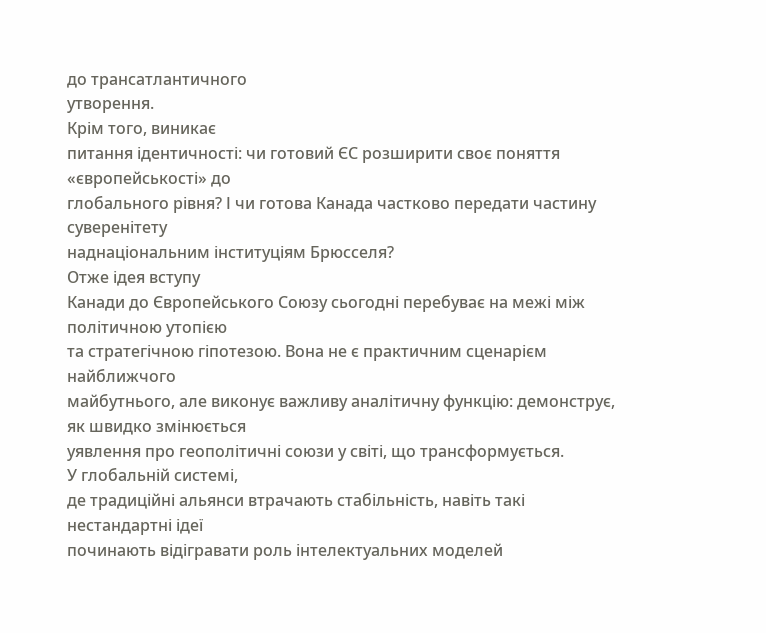до трансатлантичного
утворення.
Крім того, виникає
питання ідентичності: чи готовий ЄС розширити своє поняття «європейськості» до
глобального рівня? І чи готова Канада частково передати частину суверенітету
наднаціональним інституціям Брюсселя?
Отже ідея вступу
Канади до Європейського Союзу сьогодні перебуває на межі між політичною утопією
та стратегічною гіпотезою. Вона не є практичним сценарієм найближчого
майбутнього, але виконує важливу аналітичну функцію: демонструє, як швидко змінюється
уявлення про геополітичні союзи у світі, що трансформується.
У глобальній системі,
де традиційні альянси втрачають стабільність, навіть такі нестандартні ідеї
починають відігравати роль інтелектуальних моделей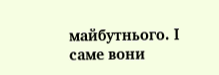майбутнього. І саме вони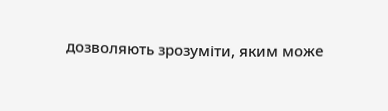дозволяють зрозуміти, яким може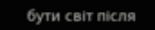бути світ після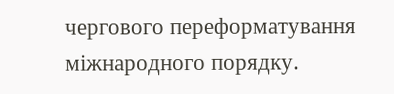чергового переформатування
міжнародного порядку.